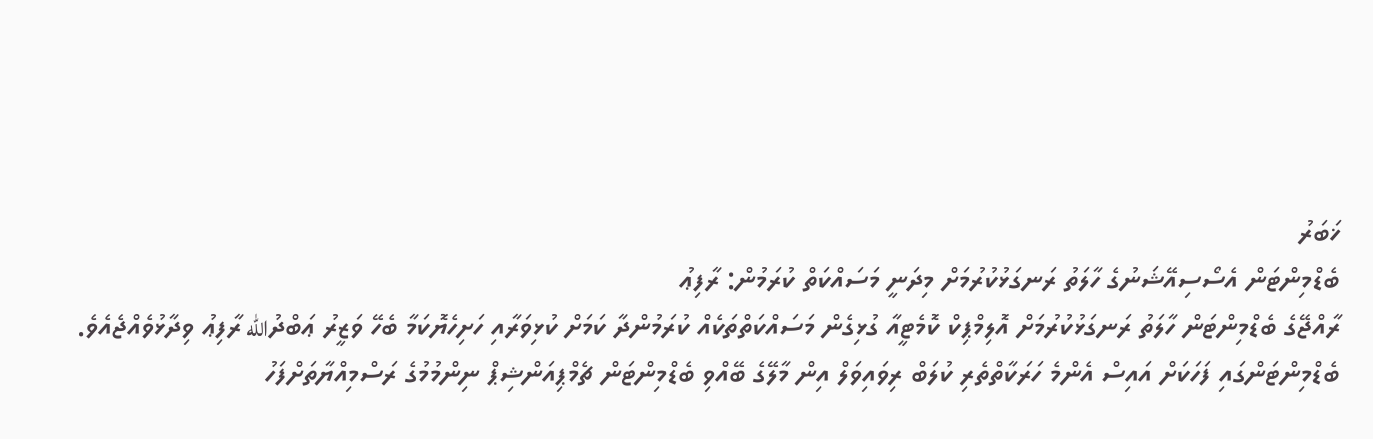ޚަބަރު
ބެޑްމިންޓަން އެސޯސިއޭޝަނުގެ ހާލަތު ރަނގަޅުކުރުމަށް މިދަނީ މަސައްކަތް ކުރަމުން: ރާފިޢު
ރާއްޖޭގެ ބެޑްމިންޓަން ހާލަތު ރަނގަޅުކުރުމަށް އޮލިމްޕިކް ކޮމެޓީއާ ގުޅިގެން މަސައްކަތްތަކެއް ކުރަމުންދާ ކަމަށް ކުޅިވަރާއި ހަށިހެޔޮކަމާ ބެހޭ ވަޒީރު ޢަބްދުالله ރާފިޢު ވިދާޅުވެއްޖެއެވެ.
ބެޑްމިންޓަންގައި ފަހަކަށް އައިސް އެންމެ ހަރަކާތްތެރި ކުލަބް ރިވައިވަލް އިން މާލޭގެ ބޭއްވި ބެޑްމިންޓަން ޗެމްޕިއަންޝިޕް ނިންމުމުގެ ރަސްމިއްޔާތަށްފަހު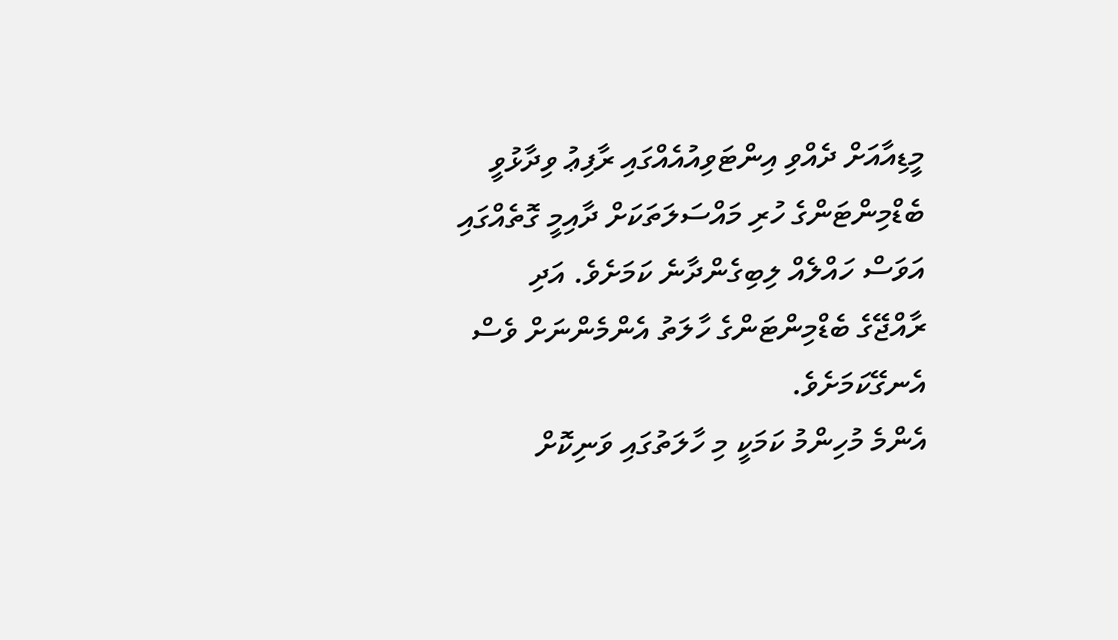މީޑިއާއަށް ދެއްވި އިންޓަވިއުއެއްގައި ރާފިޢު ވިދާޅުވީ ބެޑްމިންޓަންގެ ހުރި މައްސަލަތަކަށް ދާއިމީ ގޮތެއްގައި އަވަސް ހައްލެއް ލިބިގެންދާނެ ކަމަށެވެ. އަދި ރާއްޖޭގެ ބެޑްމިންޓަންގެ ހާލަތު އެންމެންނަށް ވެސް އެނގޭކަމަށެވެ.
އެންމެ މުހިންމު ކަމަކީ މި ހާލަތުގައި ވަނިކޮށް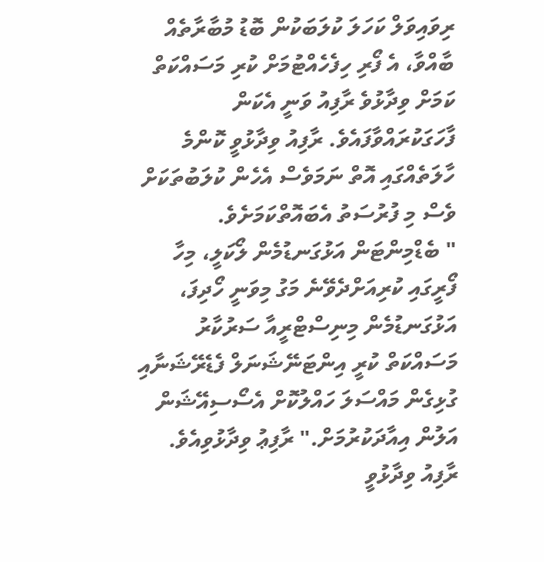ރިވައިވަލް ކަހަލަ ކުލަބަކުން ބޮޑު މުބާރާތެއް ބާއްވާ، އެ ފޯރި ހިފެހެއްޓުމަށް ކުރި މަސައްކަތް ކަމަށް ވިދާޅުވެ ރާފިއު ވަނީ އެކަން ފާހަގަކުރައްވާފައެވެ. ރާފިއު ވިދާޅުވީ ކޮންމެ ހާލަތެއްގައި އޮތް ނަމަވެސް އެހެން ކުލަބުތަކަށް ވެސް މި ފުރުސަތު އެބައޮތްކަމަށެވެ.
" ބެޑްމިންޓަން އަޅުގަނޑުމެން ލޯކަލީ، މިހާ ފޯރީގައި ކުރިއަށްދެވޭނެ މަގު މިވަނީ ހޯދިފަ، އަޅުގަނޑުމެން މިނިސްޓްރީއާ ސަރުކާރު މަސައްކަތް ކުރީ އިންޓަނޭޝަނަލް ފެޑެރޭޝަނާއި ގުޅިގެން މައްސަލަ ހައްލުކޮށް އެސޯސިއޭޝަން އަލުން އިއާދަކުރުމަށް." ރާފިޢު ވިދާޅުވިއެވެ.
ރާފިއު ވިދާޅުވީ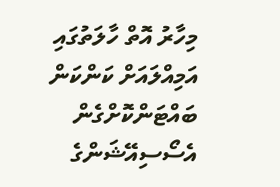މިހާރު އޮތް ހާލަތުގައި އަމިއްލައަށް ކަންކަން ބައްޓަންކޮށްގެން އެސޯސިއޭޝަންގެ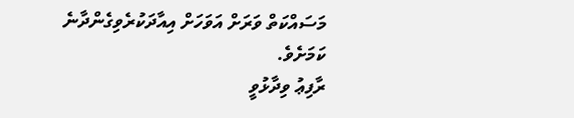މަސައްކަތް ވަރަށް އަވަހަށް އިއާދަކުރެވިގެންދާނެ ކަމަށެވެ.
ރާފިޢު ވިދާޅުވީ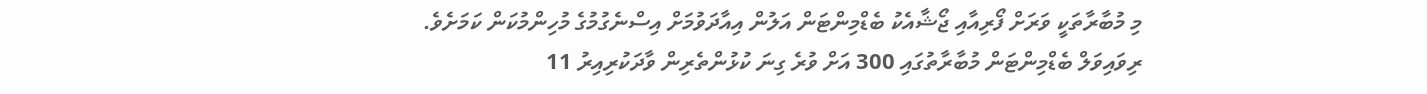މި މުބާރާތަކީ ވަރަށް ފޯރިއާއި ޖޯޝާއެކު ބެޑްމިންޓަން އަލުން އިއާދަވުމަށް އިސްނެގުމުގެ މުހިންމުކަން ކަމަށެވެ.
ރިވައިވަލް ބެޑްމިންޓަން މުބާރާތުގައި 300 އަށް ވުރެ ގިނަ ކުޅުންތެރިން ވާދަކުރިއިރު 11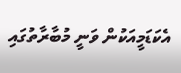އެކަޑަމީއަކުން ވަނީ މުބާރާތުގައި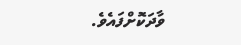ވާދަކޮށްފައެވެ.